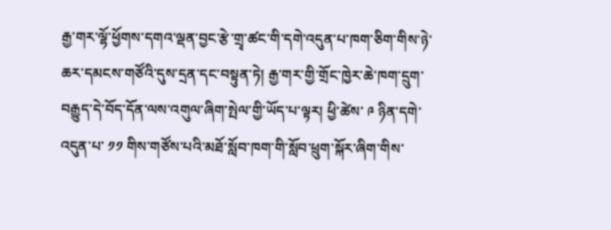རྒྱ་གར་ལྷོ་ཕྱོགས་དགའ་ལྡན་བྱང་རྩེ་གྲྭ་ཚང་གི་དགེ་འདུན་པ་ཁག་ཅིག་གིས་ཉེ་ཆར་དམངས་གཙོའི་དུས་དྲན་དང་བསྟུན་ཏེ། རྒྱ་གར་གྱི་གྲོང་ཁྱེར་ཆེ་ཁག་དྲུག་བརྒྱུད་དེ་བོད་དོན་ལས་འགུལ་ཞིག་སྤེལ་གྱི་ཡོད་པ་ལྟར། ཕྱི་ཚེས་ ༩ ཉིན་དགེ་འདུན་པ་ ༡༡ གིས་གཙོས་པའི་མཐོ་སློབ་ཁག་གི་སློབ་ཕྲུག་སྐོར་ཞིག་གིས་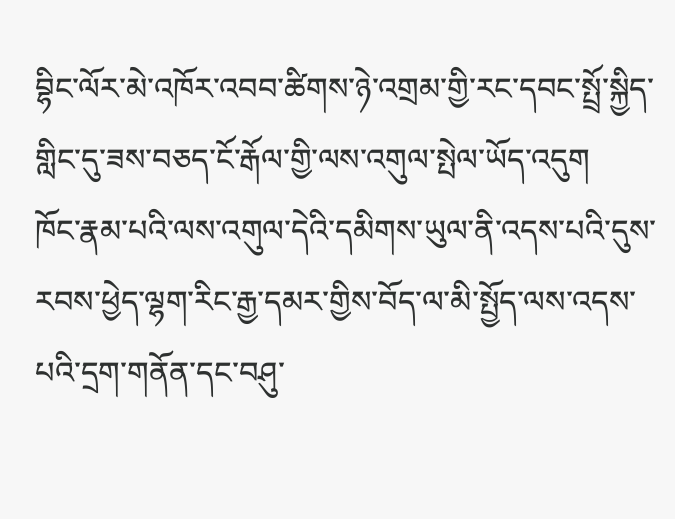བྷིང་ལོར་མེ་འཁོར་འབབ་ཚིགས་ཉེ་འགྲམ་གྱི་རང་དབང་སྤྲོ་སྐྱིད་གླིང་དུ་ཟས་བཅད་ངོ་རྒོལ་གྱི་ལས་འགུལ་སྤེལ་ཡོད་འདུག
ཁོང་རྣམ་པའི་ལས་འགུལ་དེའི་དམིགས་ཡུལ་ནི་འདས་པའི་དུས་རབས་ཕྱེད་ལྷག་རིང་རྒྱ་དམར་གྱིས་བོད་ལ་མི་སྤྱོད་ལས་འདས་པའི་དྲག་གནོན་དང་བཤུ་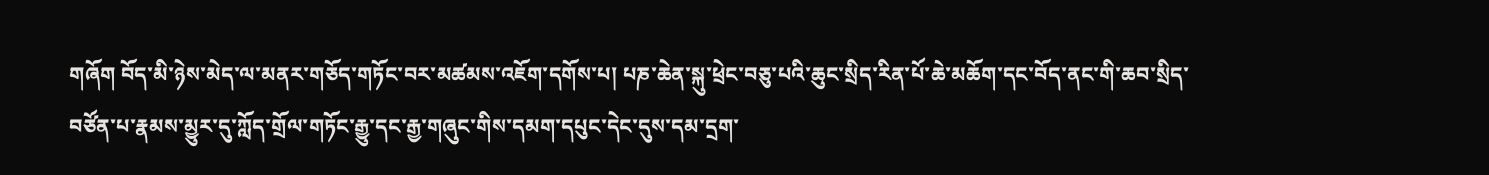གཞོག བོད་མི་ཉེས་མེད་ལ་མནར་གཅོད་གཏོང་བར་མཚམས་འཇོག་དགོས་པ། པཎ་ཆེན་སྐུ་ཕྲེང་བཅུ་པའི་ཆུང་སྲིད་རིན་པོ་ཆེ་མཆོག་དང་བོད་ནང་གི་ཆབ་སྲིད་བཙོན་པ་རྣམས་མྱུར་དུ་ཀློད་གྲོལ་གཏོང་རྒྱུ་དང་རྒྱ་གཞུང་གིས་དམག་དཔུང་དེང་དུས་དམ་དྲག་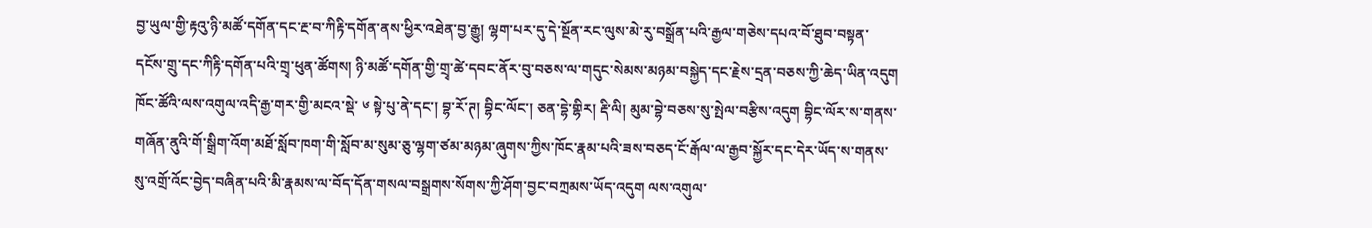བྱ་ཡུལ་གྱི་རྟའུ་ཉི་མཚོ་དགོན་དང་རྔ་བ་ཀིརྟི་དགོན་ནས་ཕྱིར་འཐེན་བྱ་རྒྱུ། ལྷག་པར་དུ་དེ་སྔོན་རང་ལུས་མེ་རུ་བསྒྲོན་པའི་རྒྱལ་གཅེས་དཔའ་བོ་ཐུབ་བསྟན་དངོས་གྲུ་དང་ཀིརྟི་དགོན་པའི་གྲྭ་ཕུན་ཚོགས། ཉི་མཚོ་དགོན་གྱི་གྲྭ་ཚེ་དབང་ནོར་བུ་བཅས་ལ་གདུང་སེམས་མཉམ་བསྐྱེད་དང་རྗེས་དྲན་བཅས་ཀྱི་ཆེད་ཡིན་འདུག
ཁོང་ཚོའི་ལས་འགུལ་འདི་རྒྱ་གར་གྱི་མངའ་སྡེ་ ༦ སྟེ་པུ་ནེ་དང་། བྷ་རོ་ཊ། བྷིང་ལོང་། ཅན་དྷེ་གྷིར། རྡི་ལི། མུམ་བྷེ་བཅས་སུ་སྤེལ་བརྩིས་འདུག བྷིང་ལོར་ས་གནས་གཞོན་ནུའི་གོ་སྒྲིག་འོག་མཐོ་སློབ་ཁག་གི་སློབ་མ་སུམ་ཅུ་ལྷག་ཙམ་མཉམ་ཞུགས་ཀྱིས་ཁོང་རྣམ་པའི་ཟས་བཅད་ངོ་རྒོལ་ལ་རྒྱབ་སྐྱོར་དང་དེར་ཡོད་ས་གནས་སུ་འགྲོ་འོང་བྱེད་བཞིན་པའི་མི་རྣམས་ལ་བོད་དོན་གསལ་བསྒྲགས་སོགས་ཀྱི་ཤོག་བྱང་བཀྲམས་ཡོད་འདུག ལས་འགུལ་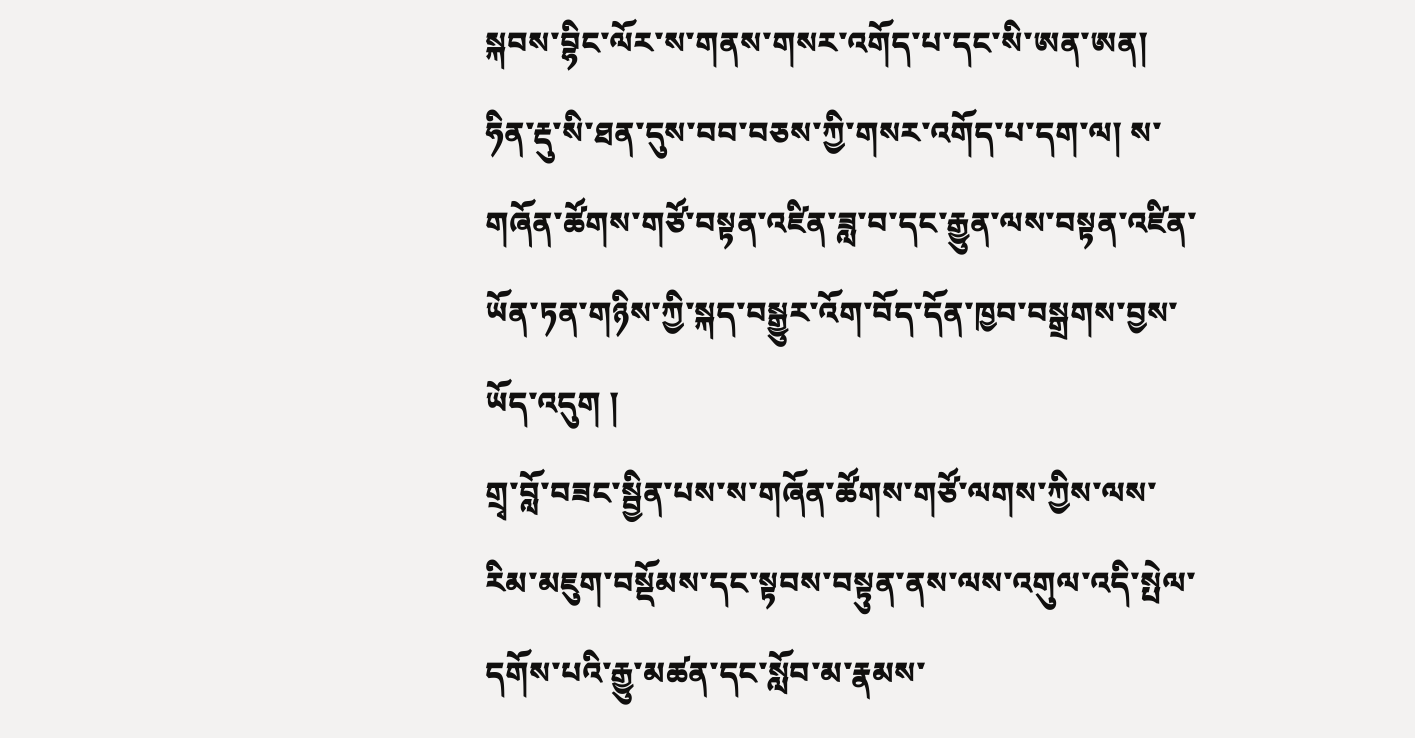སྐབས་བྷིང་ལོར་ས་གནས་གསར་འགོད་པ་དང་སི་ཨན་ཨན། ཧིན་རྡུ་སི་ཐན་དུས་བབ་བཅས་ཀྱི་གསར་འགོད་པ་དག་ལ། ས་གཞོན་ཚོགས་གཙོ་བསྟན་འཛིན་ཟླ་བ་དང་རྒྱུན་ལས་བསྟན་འཛིན་ཡོན་ཏན་གཉིས་ཀྱི་སྐད་བསྒྱུར་འོག་བོད་དོན་ཁྱབ་བསྒྲགས་བྱས་ཡོད་འདུག །
གྲྭ་བློ་བཟང་སྦྱིན་པས་ས་གཞོན་ཚོགས་གཙོ་ལགས་ཀྱིས་ལས་རིམ་མཇུག་བསྡོམས་དང་སྟབས་བསྟུན་ནས་ལས་འགུལ་འདི་སྤེལ་དགོས་པའི་རྒྱུ་མཚན་དང་སློབ་མ་རྣམས་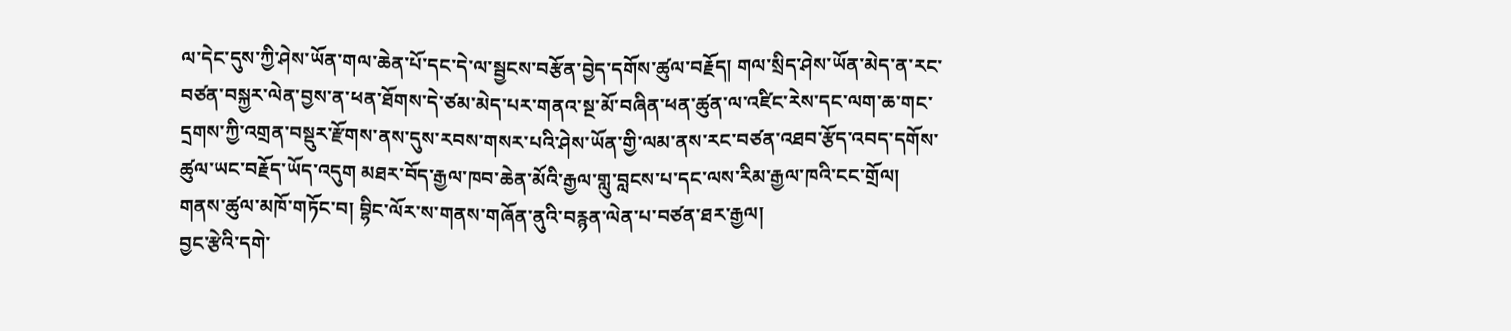ལ་དེང་དུས་ཀྱི་ཤེས་ཡོན་གལ་ཆེན་པོ་དང་དེ་ལ་སྦྱངས་བརྩོན་བྱེད་དགོས་ཚུལ་བརྗོད། གལ་སྲིད་ཤེས་ཡོན་མེད་ན་རང་བཙན་བསྐྱར་ལེན་བྱས་ན་ཕན་ཐོགས་དེ་ཙམ་མེད་པར་གནའ་སྔ་མོ་བཞིན་ཕན་ཚུན་ལ་འཛིང་རེས་དང་ལག་ཆ་གང་དྲགས་ཀྱི་འགྲན་བསྡུར་རྫོགས་ནས་དུས་རབས་གསར་པའི་ཤེས་ཡོན་གྱི་ལམ་ནས་རང་བཙན་འཐབ་རྩོད་འབད་དགོས་ཚུལ་ཡང་བརྗོད་ཡོད་འདུག མཐར་བོད་རྒྱལ་ཁབ་ཆེན་མོའི་རྒྱལ་གླུ་བླངས་པ་དང་ལས་རིམ་རྒྱལ་ཁའི་ངང་གྲོལ།
གནས་ཚུལ་མཁོ་གཏོང་བ། བྷིང་ལོར་ས་གནས་གཞོན་ནུའི་བརྙན་ལེན་པ་བཙན་ཐར་རྒྱལ།
བྱང་རྩེའི་དགེ་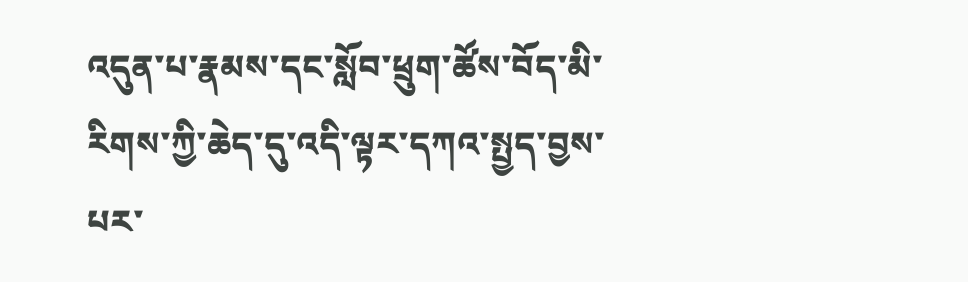འདུན་པ་རྣམས་དང་སློབ་ཕྲུག་ཚོས་བོད་མི་རིགས་ཀྱི་ཆེད་དུ་འདི་ལྟར་དཀའ་སྤྱད་བྱས་པར་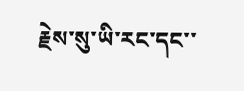རྗེས་སུ་ཡི་རང་དང་་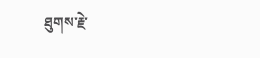ཐུགས་རྗེ་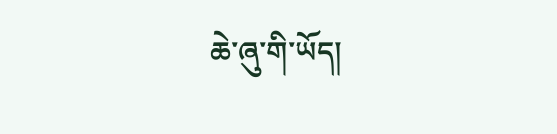ཆེ་ཞུ་གི་ཡོད།